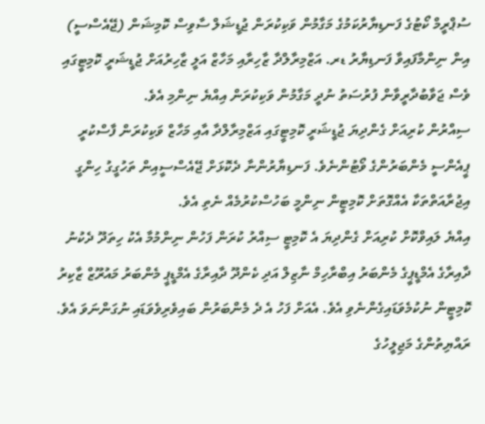ސުޕްރީމް ކޯޓުގެ ފަނޑިޔާރުކަމުގެ މަގާމުން ވަކިކުރަން ޖުޑީޝަލް ސާވިސް ކޮމިޝަން (ޖޭއެސްސީ) އިން ނިންމާފައިވާ ފަނޑިޔާރު ޑރ. އަޒްމިރާލްދާ ޒާހިރާއި މަހާޒް އަލީ ޒާހިރުއަށް ޖުޑީޝަރީ ކޮމިޓީގައި ވެސް ޖަވާބުދާރީވާން ފުރުސަތު ނުދީ މަގާމުން ވަކިކުރަން އިއްޔެ ނިންމި އެވެ.
ސިއްރުން ކުރިއަށް ގެންދިޔަ ޖުޑީޝަރީ ކޮމިޓީގައި އަޒްމިރާލްދާ އާއި މަހާޒް ވަކިކުރަން ފާސްކުރީ ޕީއެންސީ މެންބަރުންގެ ވޯޓުންނެވެ. ފަނޑިޔާރުންނާ ދެކޮޅަށް ޖޭއެސްސީއިން ތަހުގީގު ހިންގީ އިޖުރާއަތްތަކާ އެއްގޮތަށް ކޮމިޓީން ނިންމީ ބަހުސްކުރުމެއް ނެތި އެވެ.
އިއްޔެ ލައިވްކޮށް ކުރިއަށް ގެންދިޔަ އެ ކޮމިޓީ ސިއްރު ކުރަން ފަހުން ނިންމުމާ އެކު ހިތަދޫ ދެކުނު ދާއިރާގެ އެމްޑީޕީގެ މެންބަރު އިބްރާހިމް ނާޒިލް އަދި ކެންދޫ ދާއިރާގެ އެމްޑީޕީ މެންބަރު މައުރޫޒް ޒާކިރު ކޮމިޓީން ނުކުމެވަޑައިގެންނެވި އެވެ. އެއަށް ފަހު އެ ދެ މެންބަރުން ބައިވެރިވެވަޑައި ނުގަންނަވަ އެވެ.
ރައްޔިތުންގެ މަޖިލީހުގެ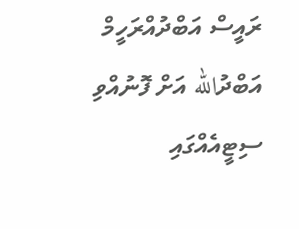ރައީސް އަބްދުއްރަހީމް އަބްދުالله އަށް ފޮނުއްވި ސިޓީއެއްގައި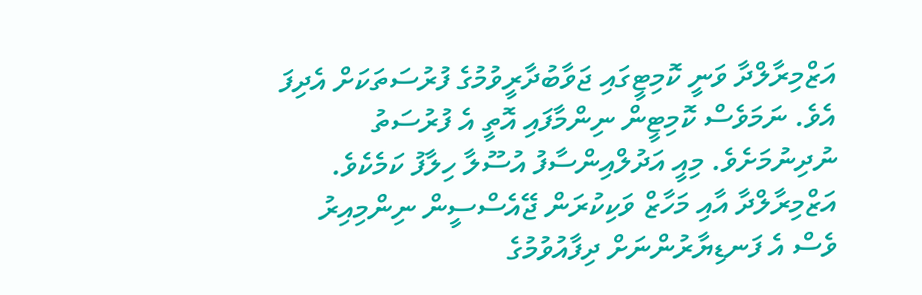އަޒްމިރާލްދާ ވަނީ ކޮމިޓީގައި ޖަވާބުދާރީވުމުގެ ފުރުސަތަކަށް އެދިފަ އެވެ. ނަމަވެސް ކޮމިޓީން ނިންމާފައި އޮތީ އެ ފުރުސަތު ނުދިނުމަށެވެ. މިއީ އަދުލްއިންސާފު އުސޫލާ ހިލާފު ކަމެކެވެ.
އަޒްމިރާލްދާ އާއި މަހާޒް ވަކިކުރަން ޖޭއެސްސީން ނިންމިއިރު ވެސް އެ ފަނޑިޔާރުންނަށް ދިފާއުވުމުގެ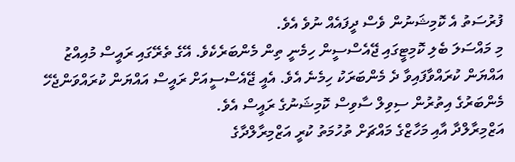ފުރުސަތު އެ ކޮމިޝަނުން ވެސް ދީފައެއް ނުވެ އެވެ.
މި މައްސަލަ ބެލި ކޮމިޓީގައި ޖޭއެސްސީން ހިމެނީ ތިން މެންބަރެކެވެ. އޭގެ ތެރޭގައި ރައީސް މުއިއްޒު އައްޔަން ކުރައްވާފައިވާ ދެ މެންބަރަކު ހިމެނެ އެވެ. އެއީ ޖޭއެސްސީއަށް ރައީސް އައްޔަން ކުރައްވަންޖެހޭ މެންބަރުގެ އިތުރުން ސިވިލް ސާވިސް ކޮމިޝަނުގެ ރައީސް އެވެ.
އަޒްމިރާލްދާ އާއި މަހާޒްގެ މައްޗަށް ތުހުމަތު ކުރީ އަޒްމިރާލްދާގެ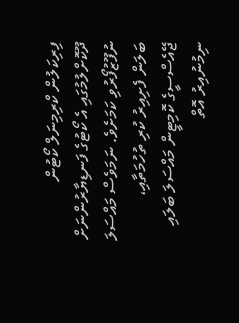ފިރިކަލުން ކްރިމިނަލް ކޯޓުން ދޫކޮށްލުމުގައި އެ ކޯޓުގެ ފަނޑިޔާރުންނަށް ނުފޫޒުފޯރުވި ކަމަށެވެ. ނަމަވެސް މައްސަލަ ބަލަން ފެށިއިރު ކުރި ތުހުމަތާއި، ޖޭއެސްސީގެ ކޮމިޓީން މައްސަލަ ބަލައި ނިމުނުއިރު އޮތް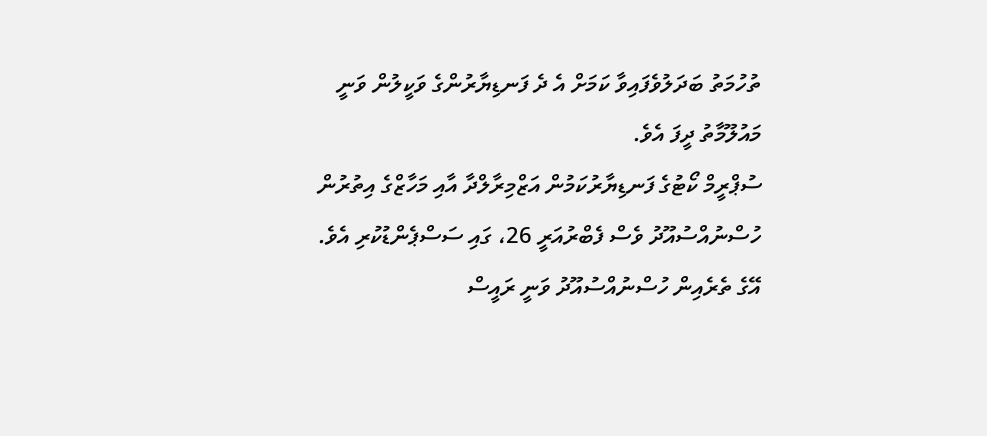ތުހުމަތު ބަދަލުވެފައިވާ ކަމަށް އެ ދެ ފަނޑިޔާރުންގެ ވަކީލުން ވަނީ މައުލޫމާތު ދީފަ އެވެ.
ސުޕްރީމް ކޯޓުގެ ފަނޑިޔާރުކަމުން އަޒްމިރާލްދާ އާއި މަހާޒްގެ އިތުރުން ހުސްނުއްސުއޫދު ވެސް ފެބްރުއަރީ 26، ގައި ސަސްޕެންޑުކުރި އެވެ. އޭގެ ތެރެއިން ހުސްނުއްސުއޫދު ވަނީ ރައީސް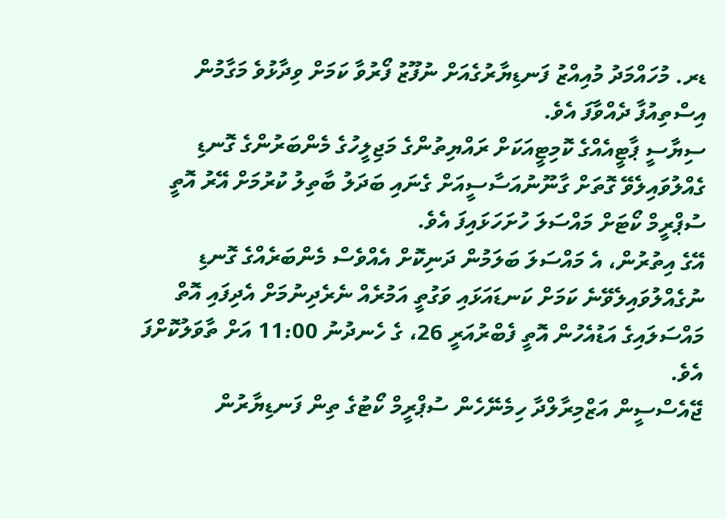ޑރ. މުހައްމަދު މުއިއްޒު ފަނޑިޔާރުގެއަށް ނުފޫޒު ފޯރުވާ ކަމަށް ވިދާޅުވެ މަގާމުން އިސްތިއުފާ ދެއްވާފަ އެވެ.
ސިޔާސީ ޕާޓީއެއްގެ ކޮމިޓީއަކަށް ރައްޔިތުންގެ މަޖިލީހުގެ މެންބަރުންގެ ގޮނޑި ގެއްލުވައިލެވޭ ގޮތަށް ގާނޫނުއަސާސީއަށް ގެނައި ބަދަލު ބާތިލު ކުރުމަށް އޭރު އޮތީ ސުޕްރީމް ކޯޓަށް މައްސަލަ ހުށަހަޅައިފަ އެވެ.
އޭގެ އިތުރުން، އެ މައްސަލަ ބަލަމުން ދަނިކޮށް އެއްވެސް މެންބަރެއްގެ ގޮނޑި ނުގެއްލުވައިލެވޭނެ ކަމަށް ކަނޑައަޅައި ވަގުތީ އަމުރެއް ނެރެދިނުމަށް އެދިފައި އޮތް މައްސަލައިގެ އަޑުއެހުން އޮތީ ފެބްރުއަރީ 26، ގެ ހެނދުނު 11:00 އަށް ތާވަލުކޮށްފަ އެވެ.
ޖޭއެސްސީން އަޒްމިރާލްދާ ހިމެނޭހެން ސުޕްރީމް ކޯޓުގެ ތިން ފަނޑިޔާރުން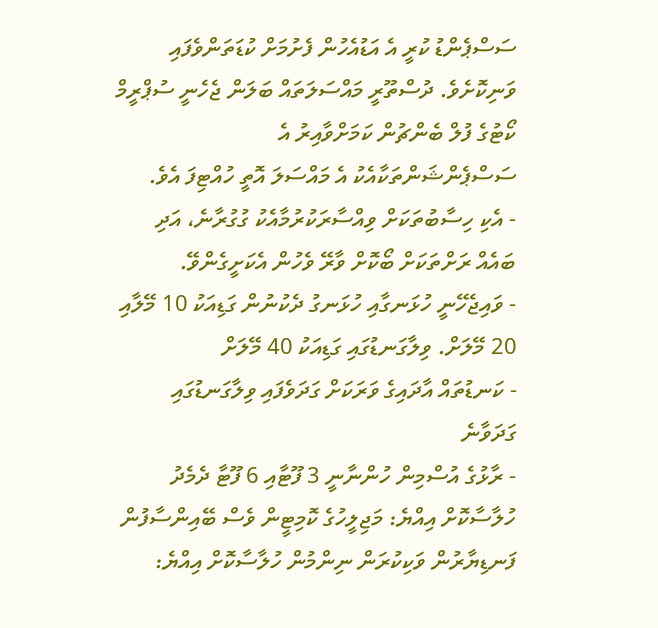ސަސްޕެންޑު ކުރީ އެ އަޑުއެހުން ފެށުމަށް ކުޑަތަންވެފައި ވަނިކޮށެވެ. ދުސްތޫރީ މައްސަލަތައް ބަލަން ޖެހެނީ ސުޕްރީމް ކޯޓުގެ ފުލް ބެންޗުން ކަމަށްވާއިރު އެ ސަސްޕެންޝަންތަކާއެކު އެ މައްސަލަ އޮތީ ހުއްޓިފަ އެވެ.
- އެކި ހިސާބުތަކަށް ވިއްސާރަކުރުމާއެކު ގުގުރާނެ، އަދި ބައެއް ރަށްތަކަށް ބޯކޮށް ވާރޭ ވެހުން އެކަށީގެންވޭ.
- ވައިޖެހޭނީ ހުޅަނގާއި ހުޅަނގު ދެކުނުން ގަޑިއަކު 10 މޭލާއި 20 މޭލަށް. ވިލާގަނޑުގައި ގަޑިއަކު 40 މޭލަށް
- ކަނޑުތައް އާދައިގެ ވަރަކަށް ގަދަވެފައި ވިލާގަނޑުގައި ގަދަވާނެ
- ރާޅުގެ އުސްމިން ހުންނާނީ 3 ފޫޓާއި 6 ފޫޓާ ދެމެދު
ހުލާސާކޮށް އިއްޔެ: މަޖިލީހުގެ ކޮމިޓީން ވެސް ބޭއިންސާފުން ފަނޑިޔާރުން ވަކިކުރަން ނިންމުން ހުލާސާކޮށް އިއްޔެ: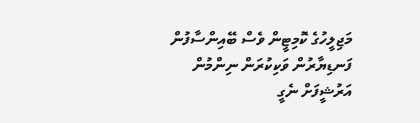މަޖިލީހުގެ ކޮމިޓީން ވެސް ބޭއިންސާފުން ފަނޑިޔާރުން ވަކިކުރަން ނިންމުން
އަރުޝީފަށް ނެގީ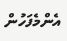އެންމެފަހުން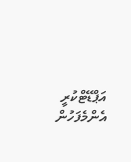އަޕްޑޭޓްކުރީ
އެންމެފަހުން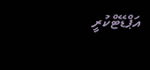އަޕްޑޭޓްކުރީ